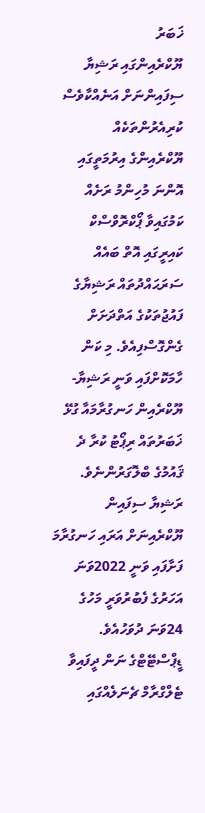ޚަބަރު
ޔޫކްރެއިންގައި ރަޝިޔާ ސިފައިންނަށް އަނެއްކާވެސް ކުރިއެރުންތަކެއް
ޔޫކްރެއިންގެ އިރުމަތީގައި އޮންނަ މުހިންމު ރަށެއް ކަމުގައިވާ ޕޯކްރޮވްސްކް ކައިރީގައި އޮތް ބައެއް ސަރަޙައްދުތައް ރަޝިޔާގެ ފައުޖުތަކުގެ އަތްދަށަށް ގެންގޮސްފިއެވެ. މި ކަން ހާމަކޮށްފައި ވަނީ ރަޝިޔާ-ޔޫކްރެއިން ހަނގުރާމައާ ގުޅޭ ޚަބަރުތައް ރިޕޯޓު ކުރާ ދެ ޤައުމުގެ ބްލޮގަރުންނެވެ. ރަޝިޔާ ސިފައިން ޔޫކްރެއިނަށް އަރައި ހަނގުރާމަ ފަށާފައި ވަނީ 2022ވަނަ އަހަރުގެ ފެބުރުވަރީ މަހުގެ 24ވަނަ ދުވަހުއެވެ.
ޑީޕްސްޓޭޓްގެ ނަން ދީފައިވާ ޓެލްގްރާމް ޗެނަލެއްގައި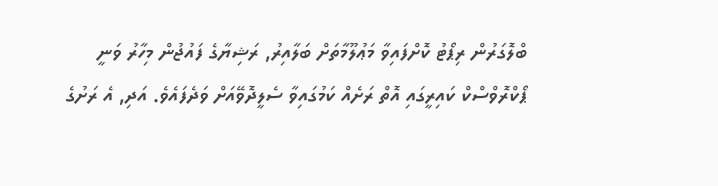ބްލޮގަރުން ރިޕޯޓު ކޮށްފައިވާ މަޢުލޫމާތަށް ބަލާއިރު, ރަޝިޔާގެ ފައުޖުން މިހާރު ވަނީ ޕޯކްރޮވްސްކް ކައިރީގައި އޮތް ރަށެއް ކަމުގައިވާ ސެލީދޮވޭއަށް ވަދެފައެވެ. އަދި, އެ ރަށުގެ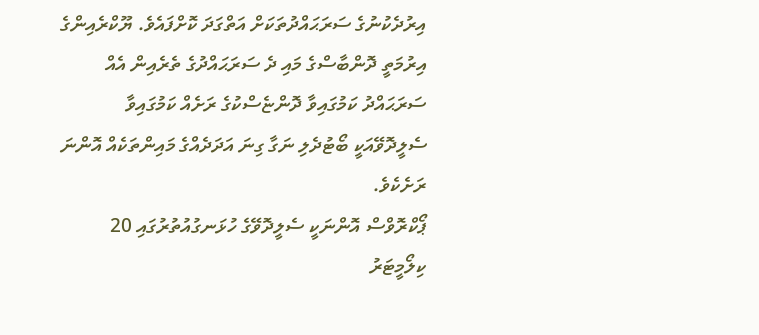އިރުދެކުނުގެ ސަރަޙައްދުތަކަށް އަތްގަދަ ކޮށްފައެވެ. ޔޫކްރެއިންގެ އިރުމަތީ ދޮންބާސްގެ މައި ދެ ސަރަޙައްދުގެ ތެރެއިން އެއް ސަރަޙައްދު ކަމުގައިވާ ދޮންޏެސްކުގެ ރަށެއް ކަމުގައިވާ ސެލީދޮވޭއަކީ ބޯޓުދެލި ނަގާ ގިނަ އަދަދެއްގެ މައިންތަކެއް އޮންނަ ރަށެކެވެ.
ޕޯކްރޮވްސް އޮންނަކީ ސެލީދޮވޭގެ ހުޅަނގުއުތުރުގައި 20 ކިލޯމީޓަރު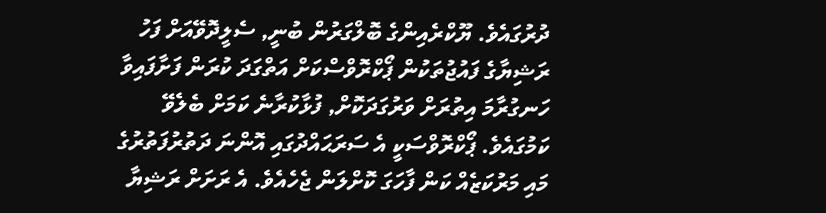ދުރުގައެވެ. ޔޫކްރެއިންގެ ބޮލްގަރުން ބުނީ, ސެލީދޮވޭއަށް ފަހު ރަޝިޔާގެ ފައުޖުތަކުން ޕޯކްރޮވްސްކަށް އަތްގަދަ ކުރަން ފަށާފައިވާ ހަނގުރާމަ އިތުރަށް ވަރުގަދަކޮށް, ފުޅާކުރާނެ ކަމަށް ބެލެވޭ ކަމުގައެވެ. ޕޯކްރޮވްސަކީ އެ ސަރަޙައްދުގައި އޮންނަ ދަތުރުފަތުރުގެ މައި މަރުކަޒެއް ކަން ފާހަގަ ކޮށްލަން ޖެހެއެވެ. އެ ރަށަށް ރަޝިޔާ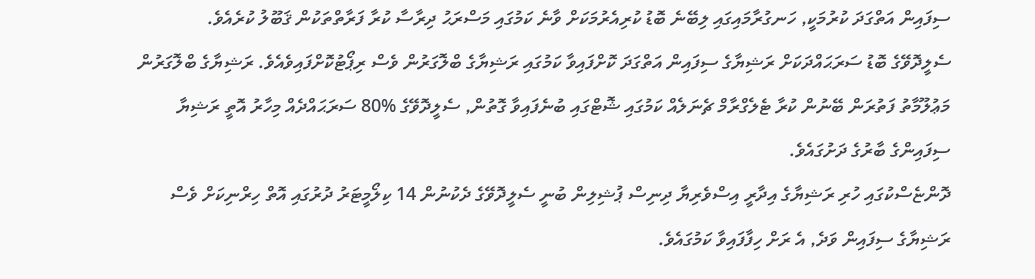ސިފައިން އަތްގަދަ ކުރުމަކީ, ހަނގުރާމައިގައި ލިބޭނެ ބޮޑު ކުރިއެރުމަކަށް ވާނެ ކަމުގައި މަސްރަޙު ދިރާސާ ކުރާ ފަރާތްތަކުން ޤަބޫލު ކުރެއެވެ.
ސެލީދޮވޭގެ ބޮޑު ސަރަޙައްދަކަށް ރަޝިޔާގެ ސިފައިން އަތްގަދަ ކޮށްފައިވާ ކަމުގައި ރަޝިޔާގެ ބްލޮގަރުން ވެސް ރިޕޯޓުކޮށްފައިވެއެވެ. ރަޝިޔާގެ ބްލޮގަރުން މަޢުލޫމާތު ފަތުރަން ބޭނުން ކުރާ ޓެލެގްރާމް ޗެނަލެއް ކަމުގައި ޝޮޓްގައި ބުނެފައިވާ ގޮތުން, ސެލީދޮވޭގެ %80 ސަރަޙައްދެއް މިހާރު އޮތީ ރަޝިޔާ ސިފައިންގެ ބާރުގެ ދަށުގައެވެ.
ދޮންޏެސްކުގައި ހުރި ރަޝިޔާގެ އިދާރީ އިސްވެރިޔާ ދިނިސް ޕުޝިލިން ބުނީ ސެލީދޮވޭގެ ދެކުނުން 14 ކިލޯމީޓަރު ދުރުގައި އޮތް ހިރްނިކަށް ވެސް ރަޝިޔާގެ ސިފައިން ވަދެ, އެ ރަށް ހިފާފައިވާ ކަމުގައެވެ.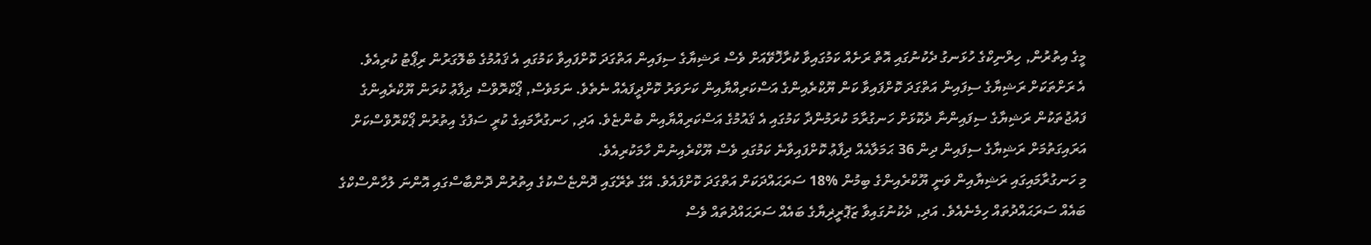މީގެ އިތުރުން, ހިރްނިކްގެ ހުޅަނގު ދެކުނުގައި އޮތް ރަށެއް ކަމުގައިވާ ކުރާޚޮވޭއަށް ވެސް ރަޝިޔާގެ ސިފައިން އަތްގަދަ ކޮށްފައިވާ ކަމުގައި އެ ޤައުމުގެ ބްލޮގަރުން ރިޕޯޓު ކުރިއެވެ.
އެ ރަށްތަކަށް ރަޝިޔާގެ ސިފައިން އަތްގަދަ ކޮށްފައިވާ ކަން ޔޫކްރެއިންގެ އަސްކަރިއްޔާއިން ކަށަވަރު ކޮށްދީފައެއް ނެތެވެ. ނަމަވެސް, ޕޯކްރޮވްސް ދިފާޢު ކުރަން ޔޫކްރެއިންގެ ފައުޖުތަކުން ރަޝިޔާގެ ސިފައިންނާ ދެކޮޅަށް ހަނގުރާމަ ކުރަމުންދާ ކަމުގައި އެ ޤައުމުގެ އަސްކަރިއްޔާއިން ބުންޏެވެ. އަދި, ހަނގުރާމައިގެ ކުރީ ސަފުގެ އިތުރުން ޕޯކްރޮވްސްކަށް އަރައިގަތުމަށް ރަޝިޔާގެ ސިފައިން ދިން 36 ޙަމަލާއެއް ދިފާޢު ކޮށްފައިވާނެ ކަމުގައި ވެސް ޔޫކްރެއިނުން ހާމަކުރިއެވެ.
މި ހަނގުރާމައިގައި ރަޝިޔާއިން ވަނީ ޔޫކްރެއިންގެ ބިމުން %18 ސަރަޙައްދަކަށް އަތްގަދަ ކޮށްފައެވެ. އޭގެ ތެރޭގައި ދޮންޏެސްކުގެ އިތުރުން ދޮންބާސްގައި އޮންނަ ލުހާންސްކްގެ ބައެއް ސަރަޙައްދުތައް ހިމެނެއެވެ. އަދި, ދެކުނުގައިވާ ޒަޕޮރީޜިޔާގެ ބައެއް ސަރަޙައްދުތައް ވެސް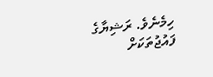ހިމެނެވެ. ރަޝިޔާގެ ފައުޖުތަކަށް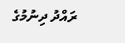ރައްދު ދިނުމުގެ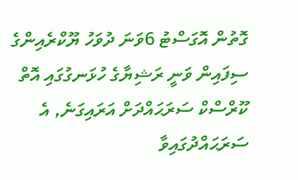ގޮތުން އޮގަސްޓު 6ވަނަ ދުވަހު ޔޫކްރެއިންގެ ސިފައިން ވަނީ ރަޝިޔާގެ ހުޅަނގުގައި އޮތް ކޫރްސްކް ސަރަޙައްދަށް އަރައިގަނެ, އެ ސަރަޙައްދުގައިވާ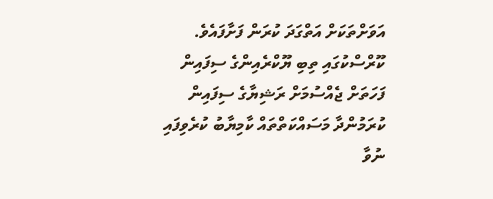އަވަށްތަކަށް އަތްގަދަ ކުރަން ފަށާފައެވެ. ކޫރްސްކުގައި ތިބި ޔޫކްރެއިންގެ ސިފައިން ފަހަތަށް ޖެއްސުމަށް ރަޝިޔާގެ ސިފައިން ކުރަމުންދާ މަސައްކަތްތައް ކާމިޔާބު ކުރެވިފައި ނުވާ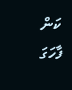ކަން ފާހަގަ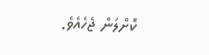ކޮށްލަން ޖެހެއެވެ.